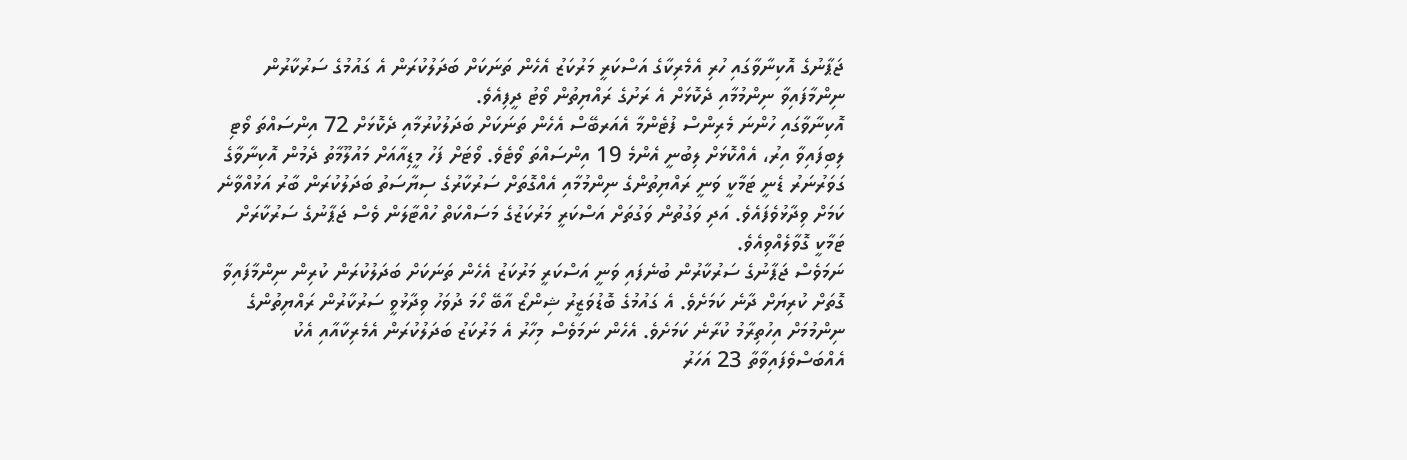ޖަޕާނުގެ އޮކިނާވާގައި ހުރި އެމެރިކާގެ އަސްކަރީ މަރުކަޒު އެހެން ތަނަކަށް ބަދަލުކުރަން އެ ގައުމުގެ ސަރުކާރުން ނިންމާފައިވާ ނިންމުމާއި ދެކޮޅަށް އެ ރަށުގެ ރައްޔިތުން ވޯޓު ދީފިއެވެ.
އޮކިނާވާގައި ހުންނަ މެރިންސް ފުޓެންމާ އެއަރބޭސް އެހެން ތަނަކަށް ބަދަލުކުރުމާއި ދެކޮޅަށް 72 އިންސައްތަ ވޯޓި ލިބިފައިވާ އިރު، އެއްކޮޅަށް ލިބުނީ އެންމެ 19 އިންސައްތަ ވޯޓެވެ. ވޯޓަށް ފަހު މީޑިއާއަށް މައުލޫމާތު ދެމުން އޮކިނާވާގެ ގަވަރުނަރު ޑެނީ ޓަމާކީ ވަނީ ރައްޔިތުންގެ ނިންމުމާއި އެއްގޮތަށް ސަރުކާރުގެ ސިޔާސަތު ބަދަލުކުރަން ބާރު އަޅުއްވާނެ ކަމަށް ވިދާޅުވެފައެވެ. އަދި ވަގުތުން ވަގުތަށް އަސްކަރީ މަރުކަޒުގެ މަސައްކަތް ހުއްޓާލަން ވެސް ޖަޕާނުގެ ސަރުކާރަށް ޓަމާކީ ގޮވާލެއްވިއެވެ.
ނަމަވެސް ޖަޕާނުގެ ސަރުކާރުން ބުނެފައި ވަނީ އަސްކަރީ މަރުކަޒު އެހެން ތަނަކަށް ބަދަލުކުރަން ކުރިން ނިންމާފައިވާ ގޮތަށް ކުރިޔަށް ދާނެ ކަމަށެވެ. އެ ގައުމުގެ ބޮޑުވަޒީރު ޝިންޒޯ އާބޭ ހޯމަ ދުވަހު ވިދާޅުވީ ސަރުކާރުން ރައްޔިތުންގެ ނިންމުމަށް އިހުތިރާމު ކުރާނެ ކަމަށެވެ. އެހެން ނަމަވެސް މިހާރު އެ މަރުކަޒު ބަދަލުކުރަން އެމެރިކާއާއި އެކު އެއްބަސްވެފައިވާތާ 23 އަހަރު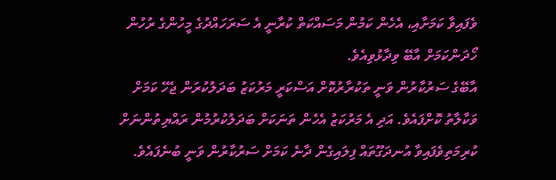ވެފައިވާ ކަމަށާއި، އެހެން ކަމުން މަސައްކަތް ކުރާނީ އެ ސަރަހައްދުގެ މީހުންގެ ރުހުން ހޯދަންކަމަށް އާބޭ ވިދާޅުވިއެވެ.
އާބޭގެ ސަރުކާރުން ވަނީ ތަކުރާރުކޮށް އަސްކަރީ މަރުކަޒު ބަދަލުކުރަން ޖެހޭ ކަމަށް ވަކާލާތު ކޮށްފައެވެ. އަދި އެ މަރުކަޒު އެހެން ތަނަކަށް ބަދަލުކުރުމުން ރައްޔިތުންނަށް ކުރިމަތިވެފައިވާ އުނދަގޫތައް ފިލައިގެން ދާނެ ކަމަށް ސަރުކާރުން ވަނީ ބުނެފައެވެ.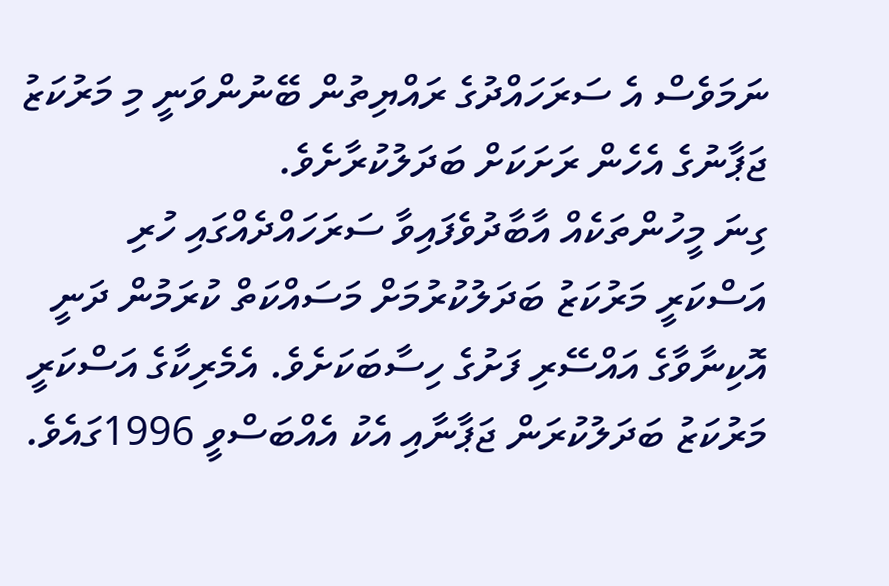ނަމަވެސް އެ ސަރަހައްދުގެ ރައްޔިތުން ބޭނުންވަނީ މި މަރުކަޒު ޖަޕާނުގެ އެހެން ރަށަކަށް ބަދަލުކުރާށެވެ.
ގިނަ މީހުންތަކެއް އާބާދުވެފައިވާ ސަރަހައްދެއްގައި ހުރި އަސްކަރީ މަރުކަޒު ބަދަލުކުރުމަށް މަސައްކަތް ކުރަމުން ދަނީ އޮކިނާވާގެ އައްސޭރި ފަށުގެ ހިސާބަކަށެވެ. އެމެރިކާގެ އަސްކަރީ މަރުކަޒު ބަދަލުކުރަން ޖަޕާނާއި އެކު އެއްބަސްވީ 1996ގައެވެ.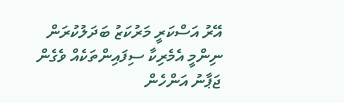އޭރު އަސްކަރީ މަރުކަޒު ބަދަލުކުރަން ނިންމީ އެމެރިކާ ސިފައިންތަކެއް ވެގެން ޖަޕާނު އަންހެން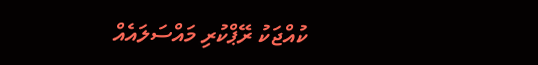ކުއްޖަކު ރޭޕްކުރި މައްސަލައެއް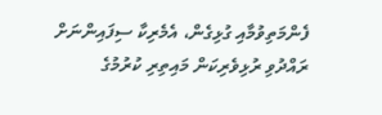ފެންމަތިވުމާއި ގުޅިގެން، އެމެރިކާ ސިފައިންނަށް ރައްދުވި ރުޅިވެރިކަން މައިތިރި ކުރުމުގެ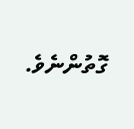ގޮތުންނެވެ.